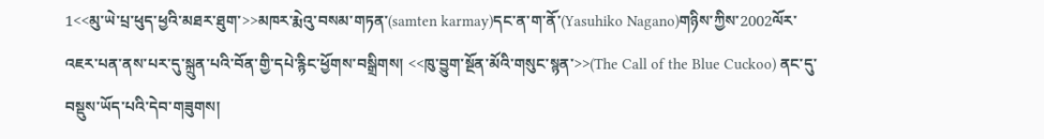1<<མུ་ཡེ་པྲ་ཕུད་ཕྱའི་མཐར་ཐུག་>>མཁར་རྨེའུ་བསམ་གཏན་(samten karmay)དང་ན་ག་ནོ་(Yasuhiko Nagano)གཉིས་ཀྱིས་2002ལོར་འཇར་པན་ནས་པར་དུ་སྐྲུན་པའི་བོན་གྱི་དཔེ་རྙིང་ཕྱོགས་བསྒྲིགས། <<ཁུ་བྱུག་སྔོན་མོའི་གསུང་སྙན་>>(The Call of the Blue Cuckoo) ནང་དུ་བསྡུས་ཡོད་པའི་དེབ་གཟུགས།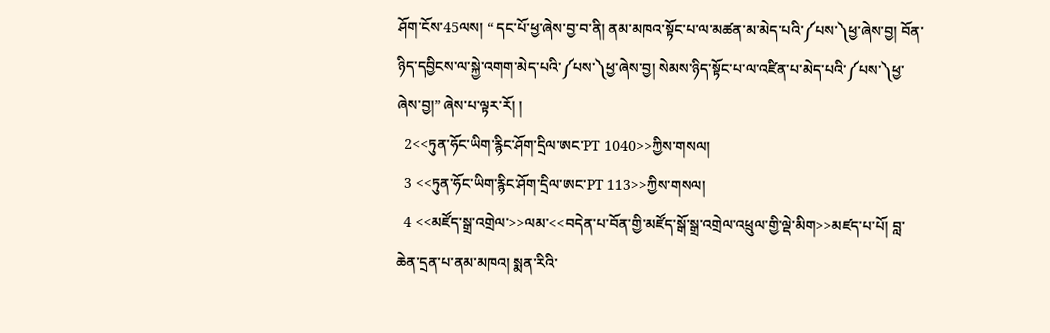ཤོག་ངོས་45ལས། “ དང་པོ་ཕྱ་ཞེས་བྱ་བ་ནི། ནམ་མཁའ་སྟོང་པ་ལ་མཚན་མ་མེད་པའི་༼པས་༽ཕྱ་ཞེས་བྱ། བོན་ཉིད་དབྱིངས་ལ་སྐྱེ་འགག་མེད་པའི་༼པས་༽ཕྱ་ཞེས་བྱ། སེམས་ཉིད་སྟོང་པ་ལ་འཛིན་པ་མེད་པའི་༼པས་༽ཕྱ་ཞེས་བྱ།” ཞེས་པ་ལྟར་རོ། །
  2<<ཏུན་ཧོང་ཡིག་རྙིང་ཤོག་དྲིལ་ཨང་PT 1040>>ཀྱིས་གསལ།
  3 <<ཏུན་ཧོང་ཡིག་རྙིང་ཤོག་དྲིལ་ཨང་PT 113>>ཀྱིས་གསལ།
  4 <<མཛོད་སྒྲ་འགྲེལ་>>ལམ་<<བདེན་པ་བོན་གྱི་མཛོད་སྒོ་སྒྲ་འགྲེལ་འཕྲུལ་གྱི་ལྡེ་མིག>>མཛད་པ་པོ། བླ་ཆེན་དྲན་པ་ནམ་མཁའ། སྨན་རིའི་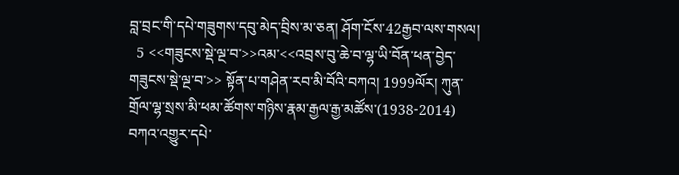བླ་བྲང་གི་དཔེ་གཟུགས་དབུ་མེད་བྲིས་མ་ཅན། ཤོག་ངོས་42རྒྱབ་ལས་གསལ།
  5 <<གཟུངས་སྡེ་ལྔ་བ་>>འམ་<<འབྲས་བུ་ཆེ་བ་ལྷ་ཡི་བོན་ཕན་བྱེད་གཟུངས་སྡེ་ལྔ་བ་>> སྟོན་པ་གཤེན་རབ་མི་བོའི་བཀའ། 1999ལོར། ཀུན་གྲོལ་ལྷ་སྲས་མི་ཕམ་ཚོགས་གཉིས་རྣམ་རྒྱལ་རྒྱ་མཚོས་(1938-2014) བཀའ་འགྱུར་དཔེ་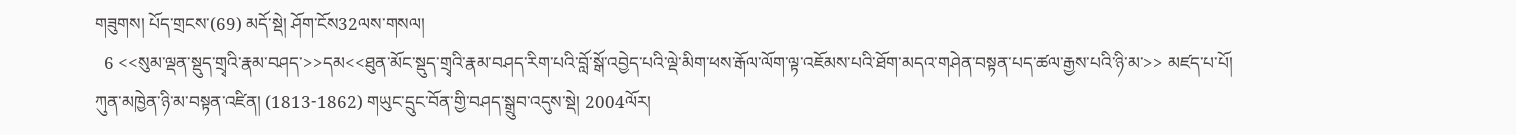གཟུགས། པོད་གྲངས་(69) མདོ་སྡེ། ཤོག་ངོས32ལས་གསལ།
  6 <<སུམ་ལྡན་སྡུད་གྲྭའི་རྣམ་བཤད་>>དམ<<ཐུན་མོང་སྡུད་གྲྭའི་རྣམ་བཤད་རིག་པའི་བློ་སྒོ་འབྱེད་པའི་ལྡེ་མིག་ཕས་རྒོལ་ལོག་ལྟ་འཇོམས་པའི་ཐོག་མདའ་གཤེན་བསྟན་པད་ཚལ་རྒྱས་པའི་ཉི་མ་>> མཛད་པ་པོ། ཀུན་མཁྱེན་ཉི་མ་བསྟན་འཛིན། (1813-1862) གཡུང་དྲུང་བོན་གྱི་བཤད་སྒྲུབ་འདུས་སྡེ། 2004ལོར།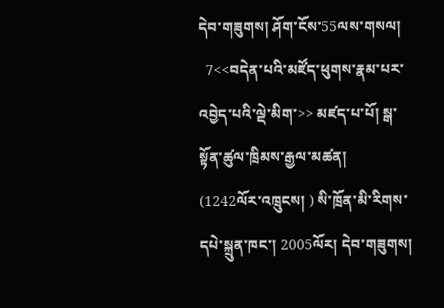དེབ་གཟུགས། ཤོག་ངོས་55ལས་གསལ།
  7<<བདེན་པའི་མཛོད་ཕུགས་རྣམ་པར་འབྱེད་པའི་ལྡེ་མིག་>> མཛད་པ་པོ། སྒ་སྟོན་ཚུལ་ཁྲིམས་རྒྱལ་མཚན། (1242ལོར་འཁྲུངས། ) སི་ཁྲོན་མི་རིགས་དཔེ་སྐྲུན་ཁང་། 2005ལོར། དེབ་གཟུགས།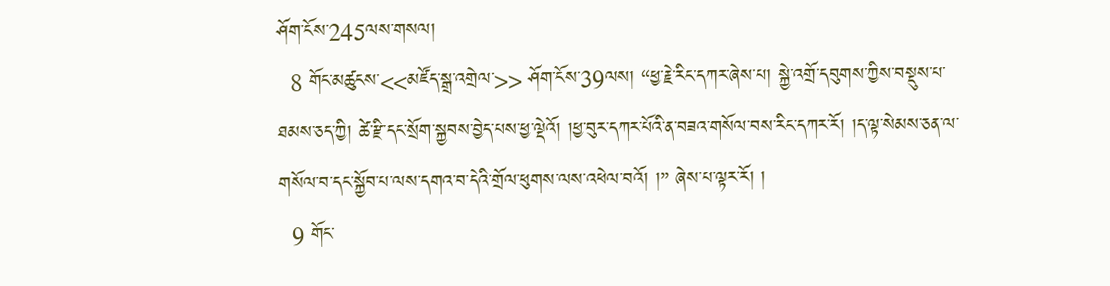ཤོག་ངོས་245ལས་གསལ།
  8 གོང་མཚུངས་<<མཛོད་སྒྲ་འགྲེལ་>> ཤོག་ངོས་39ལས། “ཕྱ་རྗེ་རིང་དཀར་ཞེས་པ། སྐྱེ་འགྲོ་དབུགས་ཀྱིས་བསྡུས་པ་ཐམས་ཅད་ཀྱི། ཚེ་རྫི་དང་སྲོག་སྐྱབས་བྱེད་པས་ཕྱ་ལྡེའོ། །ཕྱ་བུར་དཀར་པོའི་ན་བཟའ་གསོལ་བས་རིང་དཀར་རོ། །ད་ལྟ་སེམས་ཅན་ལ་གསོལ་བ་དང་སྐྱོབ་པ་ལས་དགའ་བ་དེའི་གྲོལ་ཕུགས་ལས་འཕེལ་བའོ། །’’ ཞེས་པ་ལྟར་རོ། །
  9 གོང་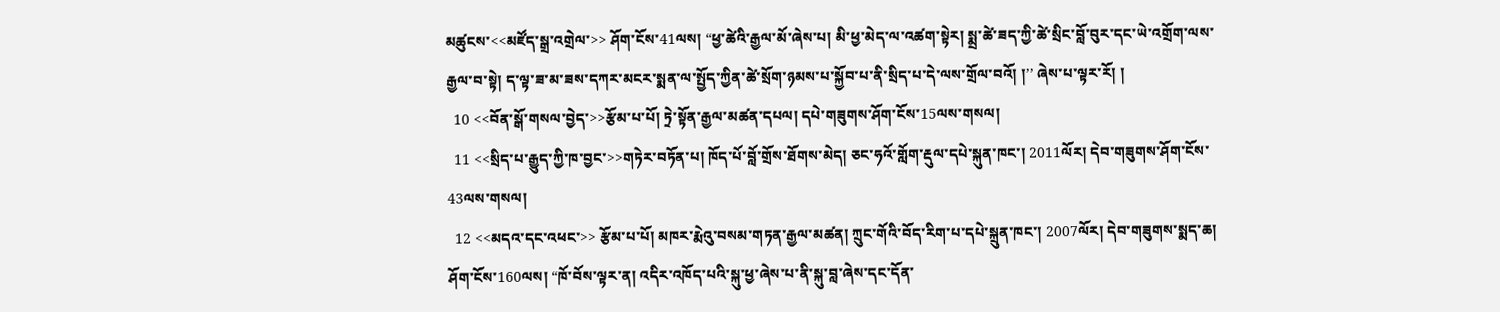མཚུངས་<<མཛོད་སྒྲ་འགྲེལ་>> ཤོག་ངོས་41ལས། “ཕྱ་ཚེའི་རྒྱལ་མོ་ཞེས་པ། མི་ཕྱ་མེད་ལ་འཚག་སྟེར། སྨྲ་ཚེ་ཟད་ཀྱི་ཚེ་སྲིང་བློ་བུར་དང་ཡེ་འགྲོག་ལས་རྒྱལ་བ་སྟེ། ད་ལྟ་ཟ་མ་ཟས་དཀར་མངར་སྨན་ལ་སྤྱོད་ཀྱིན་ཚེ་སྲོག་ཉམས་པ་སྐྱོབ་པ་ནི་སྲིད་པ་དེ་ལས་གྲོལ་བའོ། །’’ ཞེས་པ་ལྟར་རོ། །
  10 <<བོན་སྒོ་གསལ་བྱེད་>>རྩོམ་པ་པོ། ཏྲེ་སྟོན་རྒྱལ་མཚན་དཔལ། དཔེ་གཟུགས་ཤོག་ངོས་15ལས་གསལ།
  11 <<སྲིད་པ་རྒྱུད་ཀྱི་ཁ་བྱང་>>གཏེར་བཏོན་པ། ཁོད་པོ་བློ་གྲོས་ཐོགས་མེད། ཅང་ཧའོ་གློག་རྡུལ་དཔེ་སྐུན་ཁང་། 2011ལོར། དེབ་གཟུགས་ཤོག་ངོས་43ལས་གསལ།
  12 <<མདའ་དང་འཕང་>> རྩོམ་པ་པོ། མཁར་རྨེའུ་བསམ་གཏན་རྒྱལ་མཚན། ཀྲུང་གོའི་བོད་རིག་པ་དཔེ་སྐྲུན་ཁང་། 2007ལོར། དེབ་གཟུགས་སྨད་ཆ། ཤོག་ངོས་160ལས། “ཁོ་བོས་ལྟར་ན། འདིར་འཁོད་པའི་སྐུ་ཕྱ་ཞེས་པ་ནི་སྐུ་བླ་ཞེས་དང་དོན་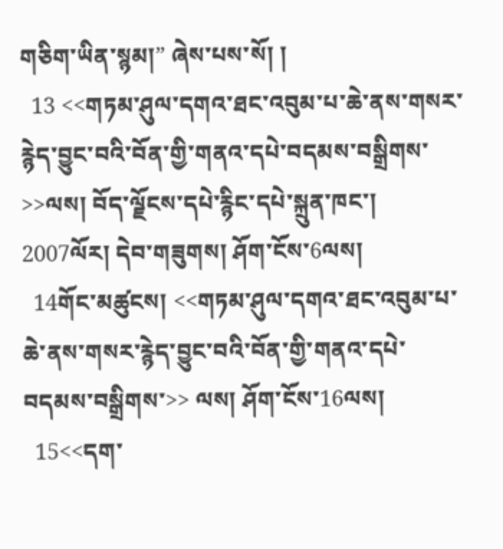གཅིག་ཡིན་སྙམ།” ཞེས་པས་སོ། །
  13 <<གཏམ་ཤུལ་དགའ་ཐང་འབུམ་པ་ཆེ་ནས་གསར་རྙེད་བྱུང་བའི་བོན་གྱི་གནའ་དཔེ་བདམས་བསྒྲིགས་>>ལས། བོད་ལྗོངས་དཔེ་རྙིང་དཔེ་སྐྲུན་ཁང་། 2007ལོར། དེབ་གཟུགས། ཤོག་ངོས་6ལས།
  14གོང་མཚུངས། <<གཏམ་ཤུལ་དགའ་ཐང་འབུམ་པ་ཆེ་ནས་གསར་རྙེད་བྱུང་བའི་བོན་གྱི་གནའ་དཔེ་བདམས་བསྒྲིགས་>> ལས། ཤོག་ངོས་16ལས།
  15<<དག་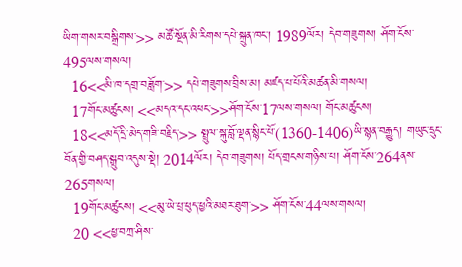ཡིག་གསར་བསྒྲིགས་>> མཚོ་སྔོན་མི་རིགས་དཔེ་སྐྲུན་ཁང་། 1989ལོར། དེབ་གཟུགས། ཤོག་ངོས་495ལས་གསལ།
  16<<མི་ཁ་དགྲ་བཟློག་>> དཔེ་གཟུགས་བྲིས་མ། མཛད་པ་པོའི་མཚན་མི་གསལ།
  17གོང་མཚུངས། <<མདའ་དང་འཕང་>>ཤོག་ངོས་17ལས་གསལ། གོང་མཚུངས།
  18<<མདོ་དྲི་མེད་གཟི་བརྗིད་>> སྤྲུལ་སྐུ་བློ་ལྡན་སྙིང་པོ་(1360-1406)ཡི་སྙན་བརྒྱུད། གཡུང་དྲུང་བོན་གྱི་བཤད་སྒྲུབ་འདུས་སྡེ། 2014ལོར། དེབ་གཟུགས། པོད་གྲངས་གཉིས་པ། ཤོག་ངོས་264ནས་265གསལ།
  19གོང་མཚུངས། <<མུ་ཡེ་པྲ་ཕུད་ཕྱའི་མཐར་ཐུག་>> ཤོག་ངོས་44ལས་གསལ།
  20 <<ཕྱ་བཀྲ་ཤིས་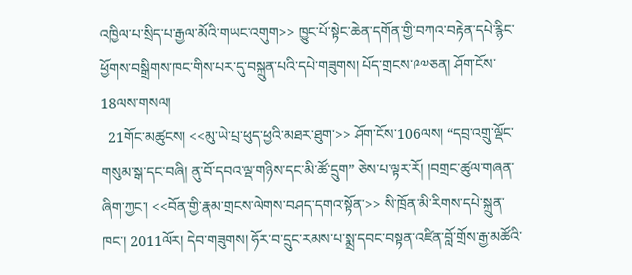འཁྱིལ་པ་སྲིད་པ་རྒྱལ་མོའི་གཡང་འགུག>> ཁྱུང་པོ་སྟེང་ཆེན་དགོན་གྱི་བཀའ་བརྟེན་དཔེ་རྙིང་ཕྱོགས་བསྒྲིགས་ཁང་གིས་པར་དུ་བསྐྲུན་པའི་དཔེ་གཟུགས། པོད་གྲངས་༩༧ཅན། ཤོག་ངོས་18ལས་གསལ།
  21གོང་མཚུངས། <<མུ་ཡེ་པྲ་ཕུད་ཕྱའི་མཐར་ཐུག་>> ཤོག་ངོས་106ལས། “དབྲ་འགྲུ་ལྡོང་གསུམ་སྒ་དང་བཞི། ནུ་བོ་དབའ་ལྡ་གཉིས་དང་མི་ཚོ་དྲུག” ཅེས་པ་ལྟར་རོ། །བགྲང་ཚུལ་གཞན་ཞིག་ཀྱང་། <<བོན་གྱི་རྣམ་གྲངས་ལེགས་བཤད་དགའ་སྟོན་>> སི་ཁྲོན་མི་རིགས་དཔེ་སྐྲུན་ཁང་། 2011ལོར། དེབ་གཟུགས། ཧོར་བ་དྲུང་རམས་པ་སྨྲ་དབང་བསྟན་འཛིན་བློ་གྲོས་རྒྱ་མཚོའི་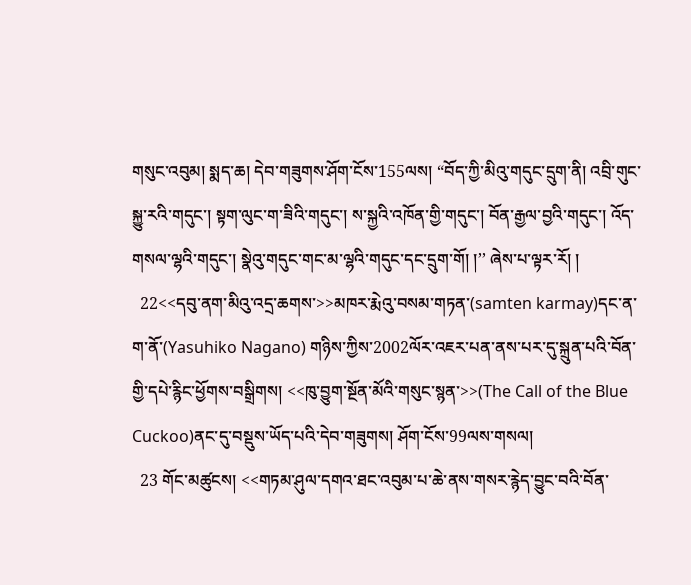གསུང་འབུམ། སྨད་ཆ། དེབ་གཟུགས་ཤོག་ངོས་155ལས། “བོད་ཀྱི་མིའུ་གདུང་དྲུག་ནི། འབྲི་གུང་སྐྱུ་རའི་གདུང་། སྟག་ལུང་ག་ཟིའི་གདུང་། ས་སྐྱའི་འཁོན་གྱི་གདུང་། བོན་རྒྱལ་བྱའི་གདུང་། འོད་གསལ་ལྷའི་གདུང་། སྣེའུ་གདུང་གང་མ་ལྷའི་གདུང་དང་དྲུག་གོ། །’’ ཞེས་པ་ལྟར་རོ། །
  22<<དབུ་ནག་མིའུ་འདྲ་ཆགས་>>མཁར་རྨེའུ་བསམ་གཏན་(samten karmay)དང་ན་ག་ནོ་(Yasuhiko Nagano) གཉིས་ཀྱིས་2002ལོར་འཇར་པན་ནས་པར་དུ་སྐྲུན་པའི་བོན་གྱི་དཔེ་རྙིང་ཕྱོགས་བསྒྲིགས། <<ཁུ་བྱུག་སྔོན་མོའི་གསུང་སྙན་>>(The Call of the Blue Cuckoo)ནང་དུ་བསྡུས་ཡོད་པའི་དེབ་གཟུགས། ཤོག་ངོས་99ལས་གསལ།
  23 གོང་མཚུངས། <<གཏམ་ཤུལ་དགའ་ཐང་འབུམ་པ་ཆེ་ནས་གསར་རྙེད་བྱུང་བའི་བོན་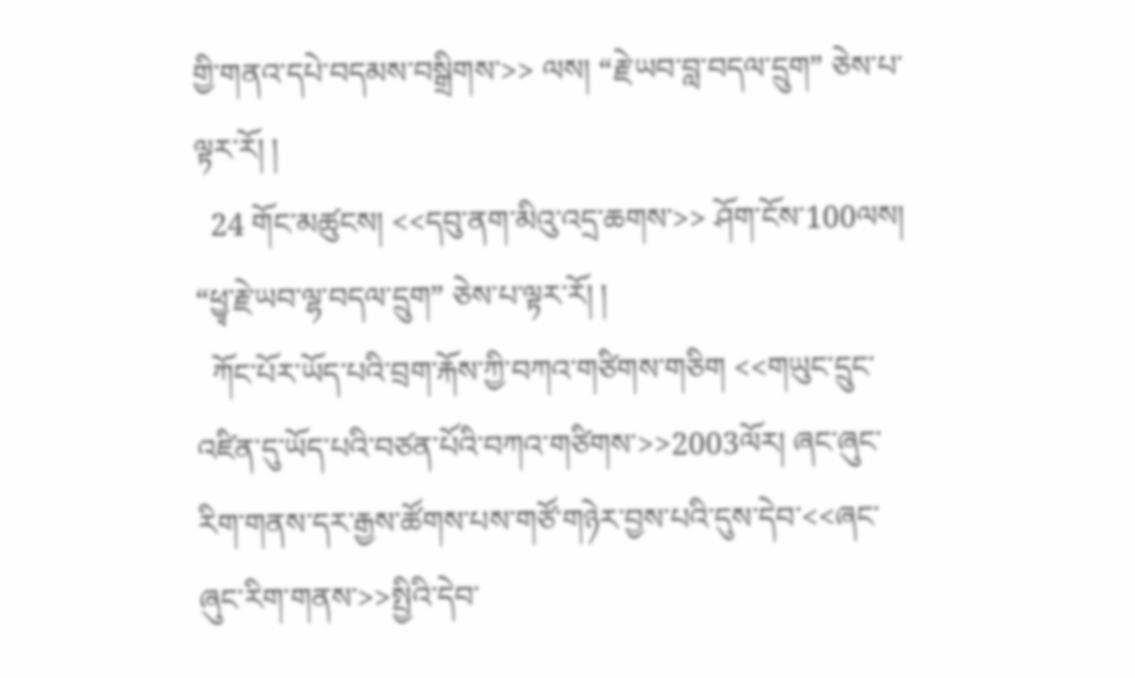གྱི་གནའ་དཔེ་བདམས་བསྒྲིགས་>> ལས། “རྗེ་ཡབ་བླ་བདལ་དྲུག” ཅེས་པ་ལྟར་རོ། །
  24 གོང་མཚུངས། <<དབུ་ནག་མིའུ་འདྲ་ཆགས་>> ཤོག་ངོས་100ལས། “ཕྱྭ་རྗེ་ཡབ་ལྷ་བདལ་དྲུག” ཅེས་པ་ལྟར་རོ། །
  ཀོང་པོར་ཡོད་པའི་བྲག་རྐོས་ཀྱི་བཀའ་གཙིགས་གཅིག <<གཡུང་དྲུང་འཛིན་དུ་ཡོད་པའི་བཙན་པོའི་བཀའ་གཙིགས་>>2003ལོར། ཞང་ཞུང་རིག་གནས་དར་རྒྱས་ཚོགས་པས་གཙོ་གཉེར་བྱས་པའི་དུས་དེབ་<<ཞང་ཞུང་རིག་གནས་>>སྤྱིའི་དེབ་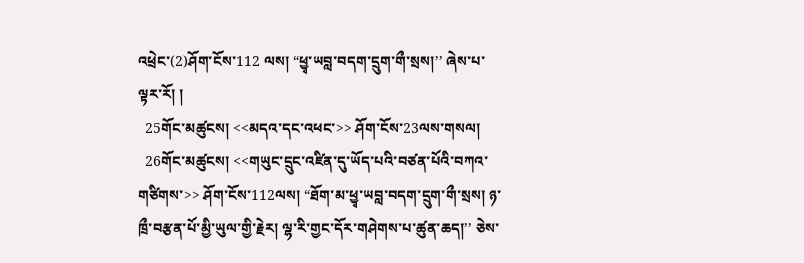འཕྲེང་(2)ཤོག་ངོས་112 ལས། “ཕྱྭ་ཡབླ་བདག་དྲུག་གྀ་སྲས།’’ ཞེས་པ་ལྟར་རོ། །
  25གོང་མཚུངས། <<མདའ་དང་འཕང་>> ཤོག་ངོས་23ལས་གསལ།
  26གོང་མཚུངས། <<གཡུང་དྲུང་འཛིན་དུ་ཡོད་པའི་བཙན་པོའི་བཀའ་གཙིགས་>> ཤོག་ངོས་112ལས། “ཐོག་མ་ཕྱྭ་ཡབླ་བདག་དྲུག་གྀ་སྲས། ཉ་ཁྲྀ་བརྩན་པོ་མྱི་ཡུལ་གྱི་རྗེར། ལྷ་རི་གྱང་དོར་གཤེགས་པ་ཚུན་ཆད།’’ ཅེས་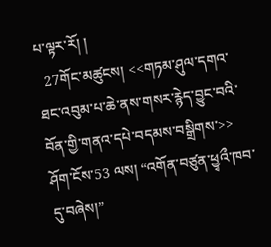པ་ལྟར་རོ། །
  27གོང་མཚུངས། <<གཏམ་ཤུལ་དགའ་ཐང་འབུམ་པ་ཆེ་ནས་གསར་རྙེད་བྱུང་བའི་བོན་གྱི་གནའ་དཔེ་བདམས་བསྒྲིགས་>> ཤོག་ངོས་53 ལས། “འགོན་བཙུན་ཕྱྭའྀ་ཁབ་དུ་བཞེས།”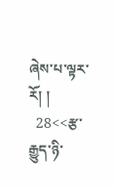ཞེས་པ་ལྟར་རོ། །
  28<<རྩ་རྒྱུད་ཉི་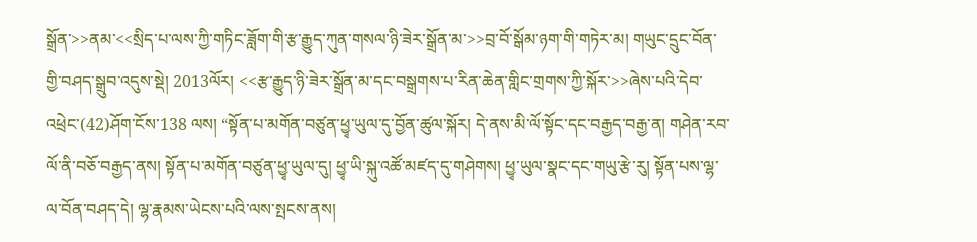སྒྲོན་>>ནམ་<<སྲིད་པ་ལས་ཀྱི་གཏིང་ཟློག་གི་རྩ་རྒྱུད་ཀུན་གསལ་ཉི་ཟེར་སྒྲོན་མ་>>བྲ་བོ་སྒོམ་ཉག་གི་གཏེར་མ། གཡུང་དྲུང་བོན་གྱི་བཤད་སྒྲུབ་འདུས་སྡེ། 2013ལོར། <<རྩ་རྒྱུད་ཉི་ཟེར་སྒྲོན་མ་དང་བསྒྲགས་པ་རིན་ཆེན་གླིང་གྲགས་ཀྱི་སྐོར་>>ཞེས་པའི་དེབ་འཕྲེང་(42)ཤོག་ངོས་138 ལས། “སྟོན་པ་མགོན་བཙུན་ཕྱྭ་ཡུལ་དུ་བྱོན་ཚུལ་སྐོར། དེ་ནས་མི་ལོ་སྟོང་དང་བརྒྱད་བརྒྱ་ན། གཤེན་རབ་ལོ་ནི་བཅོ་བརྒྱད་ནས། སྟོན་པ་མགོན་བཙུན་ཕྱྭ་ཡུལ་དུ། ཕྱྭ་ཡི་སྐུ་འཚོ་མཛད་དུ་གཤེགས། ཕྱྭ་ཡུལ་སྣང་དང་གཡུ་རྩེ་རུ། སྟོན་པས་ལྷ་ལ་བོན་བཤད་དེ། ལྷ་རྣམས་ཡེངས་པའི་ལས་སྤངས་ནས།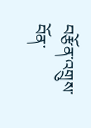བརྩོན་འགྲུས་བོན་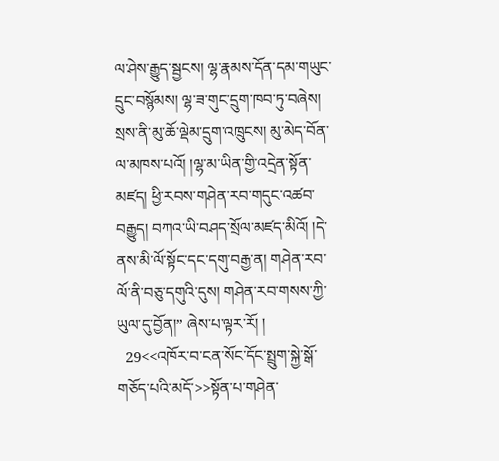ལ་ཤེས་རྒྱུད་སྦྱངས། ལྷ་རྣམས་དོན་དམ་གཡུང་དྲུང་བསྙོམས། ལྷ་ཟ་གུང་དྲུག་ཁབ་ཏུ་བཞེས། སྲས་ནི་མུ་ཆོ་ལྡེམ་དྲུག་འཁྲུངས། མུ་མེད་བོན་ལ་མཁས་པའོ། །ལྷ་མ་ཡིན་གྱི་འདྲེན་སྟོན་མཛད། ཕྱི་རབས་གཤེན་རབ་གདུང་འཚབ་བརྒྱུད། བཀའ་ཡི་བཤད་སྲོལ་མཛད་མིའོ། །དེ་ནས་མི་ལོ་སྟོང་དང་དགུ་བརྒྱ་ན། གཤེན་རབ་ལོ་ནི་བཅུ་དགུའི་དུས། གཤེན་རབ་གསས་ཀྱི་ཡུལ་དུ་བྱོན།” ཞེས་པ་ལྟར་རོ། །
  29<<འཁོར་བ་ངན་སོང་དོང་སྤྲུག་སྐྱེ་སྒོ་གཅོད་པའི་མདོ་>>སྟོན་པ་གཤེན་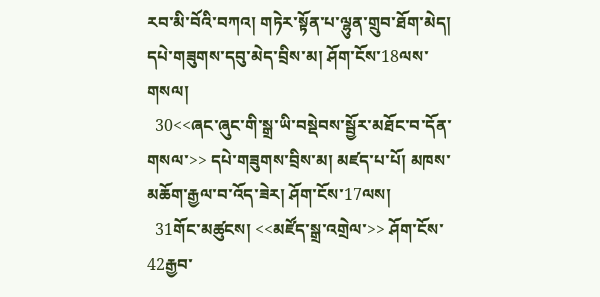རབ་མི་བོའི་བཀའ། གཏེར་སྟོན་པ་ལྷུན་གྲུབ་ཐོག་མེད། དཔེ་གཟུགས་དབུ་མེད་བྲིས་མ། ཤོག་ངོས་18ལས་གསལ།
  30<<ཞང་ཞུང་གི་སྒྲ་ཡི་བསྡེབས་སྦྱོར་མཐོང་བ་དོན་གསལ་>> དཔེ་གཟུགས་བྲིས་མ། མཛད་པ་པོ། མཁས་མཆོག་རྒྱལ་བ་འོད་ཟེར། ཤོག་ངོས་17ལས།
  31གོང་མཚུངས། <<མཛོད་སྒྲ་འགྲེལ་>> ཤོག་ངོས་42རྒྱབ་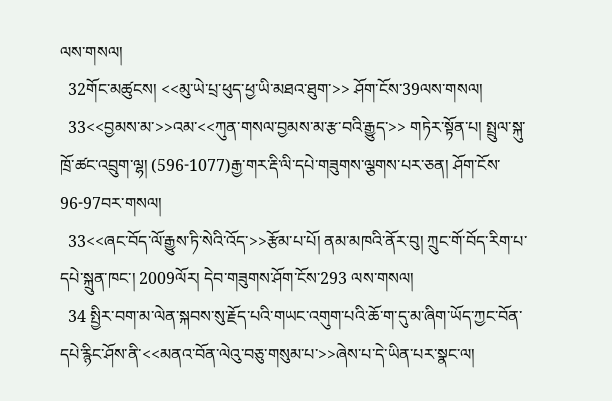ལས་གསལ།
  32གོང་མཚུངས། <<མུ་ཡེ་པྲ་ཕུད་ཕྱ་ཡི་མཐའ་ཐུག་>> ཤོག་ངོས་39ལས་གསལ།
  33<<བྱམས་མ་>>འམ་<<ཀུན་གསལ་བྱམས་མ་རྩ་བའི་རྒྱུད་>> གཏེར་སྟོན་པ། སྤྲུལ་སྐུ་ཁྲོ་ཚང་འབྲུག་ལྷ། (596-1077)རྒྱ་གར་རྡི་ལི་དཔེ་གཟུགས་ལྕགས་པར་ཅན། ཤོག་ངོས་96-97བར་གསལ།
  33<<ཞང་བོད་ལོ་རྒྱུས་ཏི་སེའི་འོད་>>རྩོམ་པ་པོ། ནམ་མཁའི་ནོར་བུ། ཀྲུང་གོ་བོད་རིག་པ་དཔེ་སྐྲུན་ཁང་། 2009ལོར། དེབ་གཟུགས་ཤོག་ངོས་293 ལས་གསལ།
  34 སྤྱིར་བག་མ་ལེན་སྐབས་སུ་རྗོད་པའི་གཡང་འགུག་པའི་ཆོ་ག་དུ་མ་ཞིག་ཡོད་ཀྱང་བོན་དཔེ་རྙིང་ཤོས་ནི་<<མནའ་བོན་ལེའུ་བཅུ་གསུམ་པ་>>ཞེས་པ་དེ་ཡིན་པར་སྣང་ལ།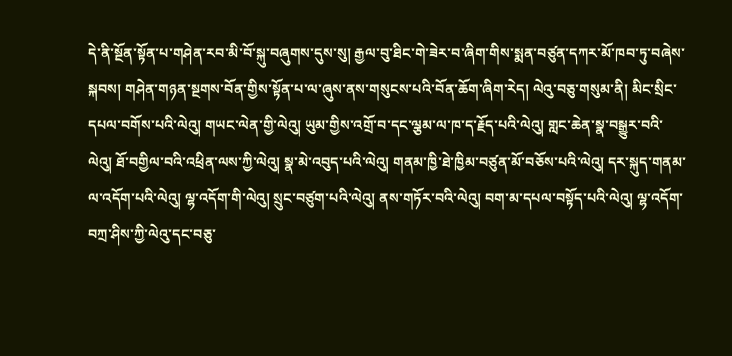དེ་ནི་སྔོན་སྟོན་པ་གཤེན་རབ་མི་བོ་སྐུ་བཞུགས་དུས་སུ། རྒྱལ་བུ་ཐིང་གེ་ཟེར་བ་ཞིག་གིས་སྨན་བཙུན་དཀར་མོ་ཁབ་ཏུ་བཞེས་སྐབས། གཤེན་གཉན་སྔགས་བོན་གྱིས་སྟོན་པ་ལ་ཞུས་ནས་གསུངས་པའི་བོན་ཆོག་ཞིག་རེད། ལེའུ་བཅུ་གསུམ་ནི། མིང་སྲིང་དཔལ་བགོས་པའི་ལེའུ། གཡང་ལེན་གྱི་ལེའུ། ཡུམ་གྱིས་འགྲོ་བ་དང་ལྕམ་ལ་ཁ་ད་རྗོད་པའི་ལེའུ། གླང་ཆེན་སྣ་བསྒྱུར་བའི་ལེའུ། ཐོ་བགྱིལ་བའི་འཕྲིན་ལས་ཀྱི་ལེའུ། སྣ་མེ་འབུད་པའི་ལེའུ། གནམ་ཁྱི་ཐེ་ཁྱིམ་བཙུན་མོ་བཅོས་པའི་ལེའུ། དར་སྐུད་གནམ་ལ་འདོག་པའི་ལེའུ། ལྷ་འདོག་གི་ལེའུ། སྲུང་བཙུག་པའི་ལེའུ། ནས་གཏོར་བའི་ལེའུ། བག་མ་དཔལ་བསྟོད་པའི་ལེའུ། ལྷ་འདོག་བཀྲ་ཤིས་ཀྱི་ལེའུ་དང་བཅུ་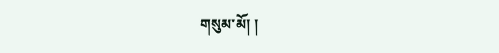གསུམ་མོ། །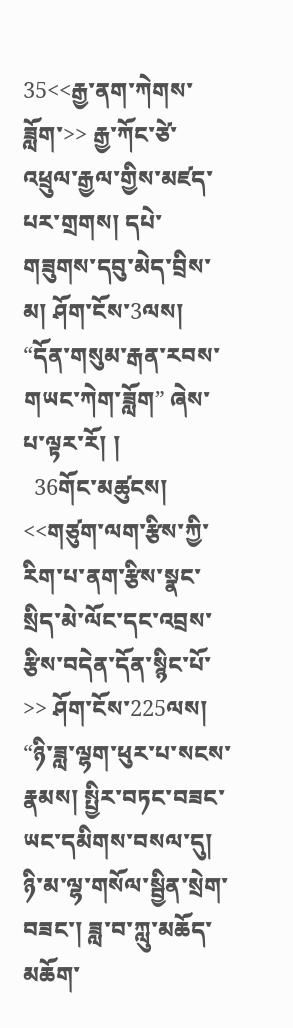35<<རྒྱ་ནག་ཀེགས་ཟློག་>> རྒྱ་ཀོང་ཙེ་འཕྲུལ་རྒྱལ་གྱིས་མཛད་པར་གྲགས། དཔེ་གཟུགས་དབུ་མེད་བྲིས་མ། ཤོག་ངོས་3ལས། “དོན་གསུམ་རྒན་རབས་གཡང་ཀེག་ཟློག” ཞེས་པ་ལྟར་རོ། །
  36གོང་མཚུངས། <<གཙུག་ལག་རྩིས་ཀྱི་རིག་པ་ནག་རྩིས་སྣང་སྲིད་མེ་ལོང་དང་འབྲས་རྩིས་བདེན་དོན་སྙིང་པོ་>> ཤོག་ངོས་225ལས། “ཉི་ཟླ་ལྷག་ཕུར་པ་སངས་རྣམས། སྤྱིར་བཏང་བཟང་ཡང་དམིགས་བསལ་དུ། ཉི་མ་ལྷ་གསོལ་སྦྱིན་སྲེག་བཟང་། ཟླ་བ་ཀླུ་མཆོད་མཆོག་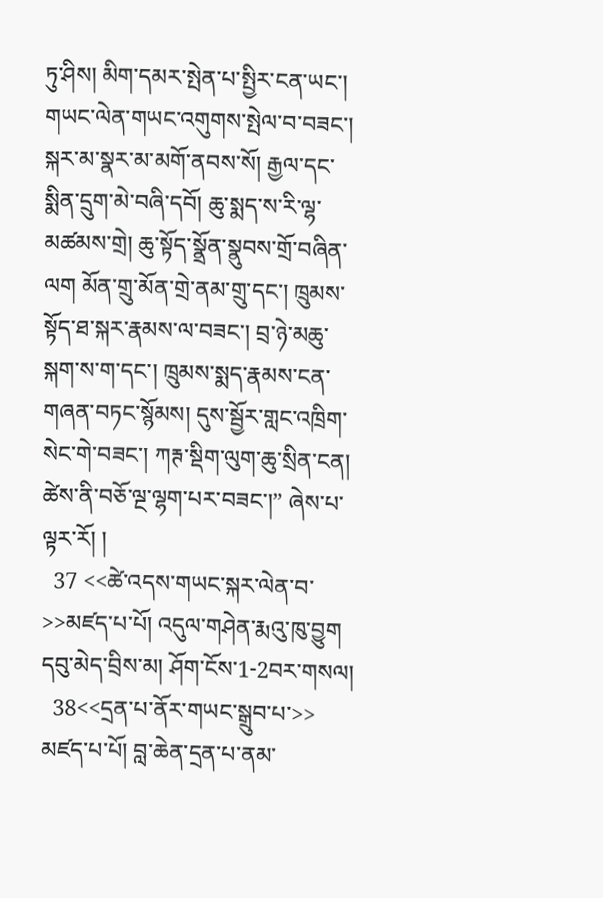ཏུ་ཤིས། མིག་དམར་སྤེན་པ་སྤྱིར་ངན་ཡང་། གཡང་ལེན་གཡང་འགུགས་སྤེལ་བ་བཟང་། སྐར་མ་སྣར་མ་མགོ་ནབས་སོ། རྒྱལ་དང་སྨིན་དྲུག་མེ་བཞི་དབོ། ཆུ་སྨད་ས་རི་ལྷ་མཚམས་གྲེ། ཆུ་སྟོད་སྣྲོན་སྣུབས་གྲོ་བཞིན་ལག མོན་གྲུ་མོན་གྲེ་ནམ་གྲུ་དང་། ཁྲུམས་སྟོད་ཐ་སྐར་རྣམས་ལ་བཟང་། བྲ་ཉེ་མཆུ་སྐག་ས་ག་དང་། ཁྲུམས་སྨད་རྣམས་ངན་གཞན་བཏང་སྙོམས། དུས་སྦྱོར་གླང་འཁྲིག་སེང་གེ་བཟང་། ཀརྚ་སྡིག་ལུག་ཆུ་སྲིན་ངན། ཚེས་ནི་བཅོ་ལྔ་ལྷག་པར་བཟང་།” ཞེས་པ་ལྟར་རོ། །
  37 <<ཚེ་འདས་གཡང་སྐར་ལེན་བ་>>མཛད་པ་པོ། འདུལ་གཤེན་རྨའུ་ཁུ་བྱུག དབུ་མེད་བྲིས་མ། ཤོག་ངོས་1-2བར་གསལ།
  38<<དྲན་པ་ནོར་གཡང་སྒྲུབ་པ་>> མཛད་པ་པོ། བླ་ཆེན་དྲན་པ་ནམ་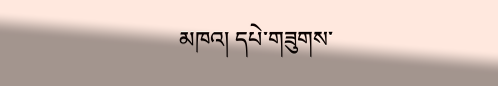མཁའ། དཔེ་གཟུགས་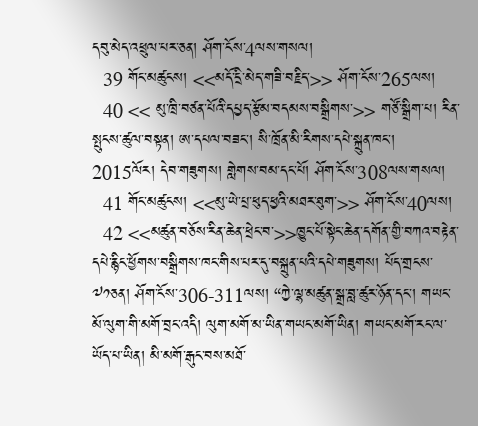དབུ་མེད་འཕྲུལ་པར་ཅན། ཤོག་ངོས་4ལས་གསལ།
  39 གོང་མཚུངས། <<མདོ་དྲི་མེད་གཟི་བརྗིད་>> ཤོག་ངོས་265ལས།
  40 << མུ་ཁྲི་བཙན་པོའི་དཔྱད་རྩོམ་བདམས་བསྒྲིགས་>> གཙོ་སྒྲིག་པ། རིན་སྤུངས་ཚུལ་བསྟན། ཨ་དཔལ་བཟང་། སི་ཁྲོན་མི་རིགས་དཔེ་སྐྲུན་ཁང་། 2015ལོར། དེབ་གཟུགས། གླེགས་བམ་དང་པོ། ཤོག་ངོས་308ལས་གསལ།
  41 གོང་མཚུངས། <<མུ་ཡེ་པྲ་ཕུད་ཕྱའི་མཐར་ཐུག་>> ཤོག་ངོས་40ལས།
  42 <<མཚུན་བཅོས་རིན་ཆེན་ཕྲེང་བ་>>ཁྱུང་པོ་སྟེང་ཆེན་དགོན་གྱི་བཀའ་བརྟེན་དཔེ་རྙིང་ཕྱོགས་བསྒྲིགས་ཁང་གིས་པར་དུ་བསྐྲུན་པའི་དཔེ་གཟུགས། པོད་གྲངས་༧༡ཅན། ཤོག་ངོས་306-311ལས། “ཀྱེ་ལྷ་མཚུན་སྒྲ་བླ་ཚུར་ཉོན་དང་། གཡང་མོ་ལུག་གི་མགོ་བྲང་འདི། ལུག་མགོ་མ་ཡིན་གཡང་མགོ་ཡིན། གཡང་མགོ་རང་ལ་ཡོད་པ་ཡིན། མི་མགོ་རྒུང་བས་མཐོ་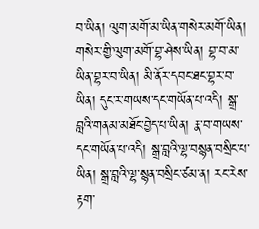བ་ཡིན། ལུག་མགོ་མ་ཡིན་གསེར་མགོ་ཡིན། གསེར་གྱི་ལུག་མགོ་བྷ་ཤེས་ཡིན། བྷ་བ་མ་ཡིན་བྷར་བ་ཡིན། མི་ནོར་དབང་ཐང་བྷར་བ་ཡིན། དུང་ར་གཡས་དང་གཡོན་པ་འདི། སྒྲ་བླའི་གནམ་མཐོང་བྱེད་པ་ཡིན། རྣ་བ་གཡས་དང་གཡོན་པ་འདི། སྒྲ་བླའི་ལྷ་བསྙན་བསྲིང་པ་ཡིན། སྒྲ་བླའི་ལྷ་སྙན་བསྲིང་ཙམ་ན། རང་རེས་རྟག་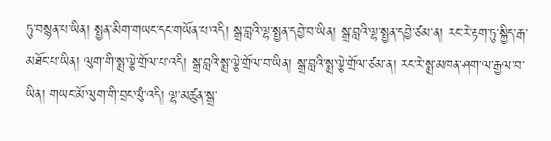ཏུ་བསྙན་པ་ཡིན། སྤྱན་མིག་གཡང་དང་གཡོན་པ་འདི། སྒྲ་བླའི་ལྷ་སྤྱན་དབྱེ་བ་ཡིན། སྒྲ་བླའི་ལྷ་སྤྱན་དབྱེ་ཙམ་ན། རང་རེ་རྟག་ཏུ་སྐྱིད་རྒ་མཐོང་པ་ཡིན། ལུག་གི་སྨྲ་ལྕེ་གྲོལ་པ་འདི། སྒྲ་བླའི་སྨྲ་ལྕེ་གྲོལ་བ་ཡིན། སྒྲ་བླའི་སྨྲ་ལྕེ་གྲོལ་ཙམ་ན། རང་རེ་སྨྲ་མཁན་ཤག་ལ་རྒྱལ་བ་ཡིན། གཡང་མོ་ལུག་གི་བྲང་ལུཾ་འདི། ལྷ་མཚུན་སྒྲ་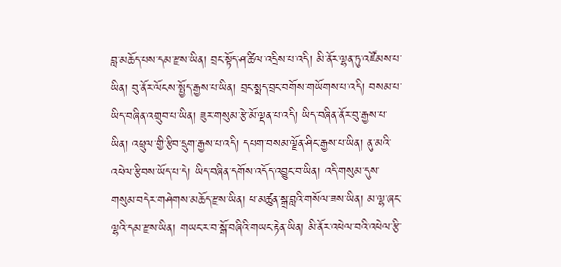བླ་མཆོད་པས་དམ་རྫས་ཡིན། བྲང་སྟོད་ཤ་ཚིལ་འདྲིས་པ་འདི། མི་ནོར་ལྷན་ཏུ་འཛོམས་པ་ཡིན། བུ་ནོར་ལོངས་སྤྱོད་རྒྱས་པ་ཡིན། བྲང་སྨད་བྲང་བགོས་གཡོགས་པ་འདི། བསམ་པ་ཡིད་བཞིན་འགྲུབ་པ་ཡིན། ཟུར་གསུམ་རྩེ་མོ་ལྡན་པ་འདི། ཡིད་བཞིན་ནོར་བུ་རྒྱས་པ་ཡིན། འཕྲུལ་གྱི་རྩིབ་དྲུག་རྒྱས་པ་འདི། དཔག་བསམ་ལྗོན་ཤིང་རྒྱས་པ་ཡིན། ནུ་མའི་འཕེལ་རྩིབས་ཡོད་པ་དེ། ཡིད་བཞིན་དགོས་འདོད་འབྱུང་བ་ཡིན། འདི་གསུམ་དུས་གསུམ་བདེར་གཤེགས་མཆོད་རྫས་ཡིན། ཕ་མཚུན་སྒྲ་བླའི་གསོལ་ཟས་ཡིན། མ་ལྷ་ཞང་ལྷའི་དམ་རྫས་ཡིན། གཡང་ར་བ་སྒོ་བཞིའི་གཡང་རྟེན་ཡིན། མི་ནོར་འཕེལ་བའི་འཕེལ་རྩི་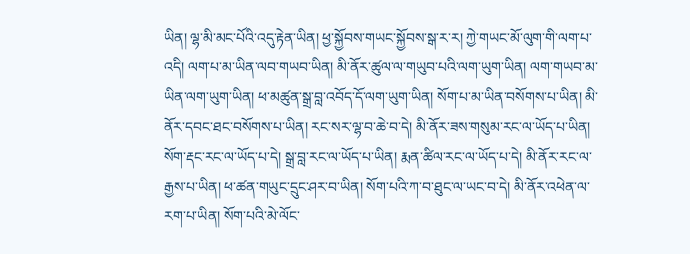ཡིན། ལྷ་མི་མང་པོའི་འདུ་རྟེན་ཡིན། ཕྱ་སྐྱོབས་གཡང་སྐྱོབས་སྒ་ར་ར། ཀྱེ་གཡང་མོ་ལུག་གི་ལག་པ་འདི། ལག་པ་མ་ཡིན་ལབ་གཡབ་ཡིན། མི་ནོར་ཚུལ་ལ་གཡུབ་པའི་ལག་ཡུག་ཡིན། ལག་གཡབ་མ་ཡིན་ལག་ཡུག་ཡིན། ཕ་མཚུན་སྒྲ་བླ་འབོད་དོ་ལག་ཡུག་ཡིན། སོག་པ་མ་ཡིན་བསོགས་པ་ཡིན། མི་ནོར་དབང་ཐང་བསོགས་པ་ཡིན། རང་སར་ལྷ་བ་ཆེ་བ་དེ། མི་ནོར་ཟས་གསུམ་རང་ལ་ཡོད་པ་ཡིན། སོག་རྡང་རང་ལ་ཡོད་པ་དེ། སྒྲ་བླ་རང་ལ་ཡོད་པ་ཡིན། རྨན་ཚིལ་རང་ལ་ཡོད་པ་དེ། མི་ནོར་རང་ལ་རྒྱས་པ་ཡིན། ཕ་ཚན་གཡུང་དྲུང་ཤར་བ་ཡིན། སོག་པའི་ཀ་བ་ཐུང་ལ་ཡང་བ་དེ། མི་ནོར་འཕེན་ལ་རག་པ་ཡིན། སོག་པའི་མེ་ལོང་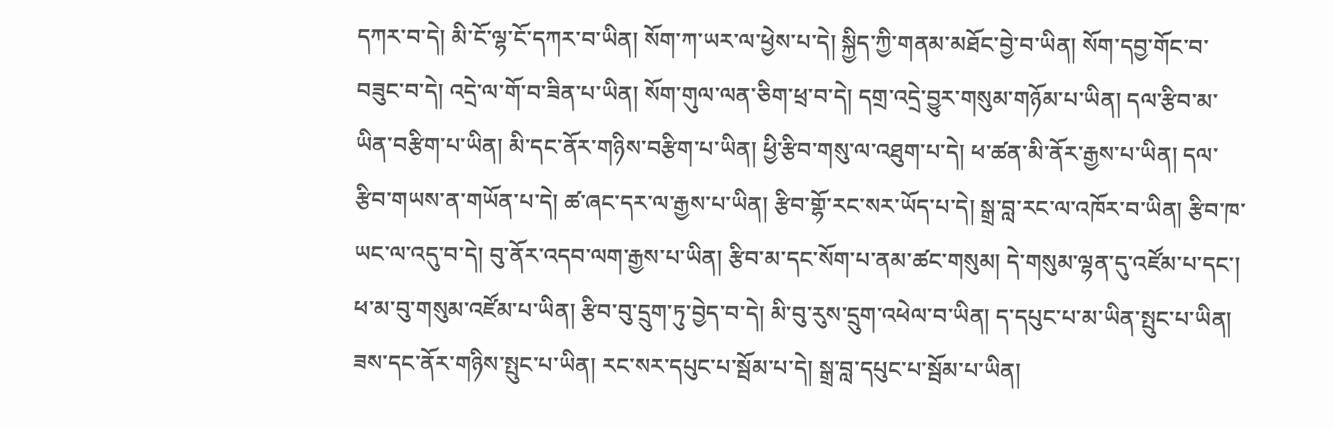དཀར་བ་དེ། མི་ངོ་ལྷ་ངོ་དཀར་བ་ཡིན། སོག་ཀ་ཡར་ལ་ཕྱེས་པ་དེ། སྐྱིད་ཀྱི་གནམ་མཐོང་བྱེ་བ་ཡིན། སོག་དབྱ་གོང་བ་བཟུང་བ་དེ། འདྲེ་ལ་གོ་བ་ཟིན་པ་ཡིན། སོག་གུལ་ལན་ཅིག་ཕྲ་བ་དེ། དགྲ་འདྲེ་བྱུར་གསུམ་གཉོམ་པ་ཡིན། དལ་རྩིབ་མ་ཡིན་བརྩིག་པ་ཡིན། མི་དང་ནོར་གཉིས་བརྩིག་པ་ཡིན། ཕྱི་རྩིབ་གསུ་ལ་འཐུག་པ་དེ། ཕ་ཚན་མི་ནོར་རྒྱས་པ་ཡིན། དལ་རྩིབ་གཡས་ན་གཡོན་པ་དེ། ཚ་ཞང་དར་ལ་རྒྱས་པ་ཡིན། རྩིབ་གྷོ་རང་སར་ཡོད་པ་དེ། སྒྲ་བླ་རང་ལ་འཁོར་བ་ཡིན། རྩིབ་ཁ་ཡང་ལ་འདུ་བ་དེ། བུ་ནོར་འདབ་ལག་རྒྱས་པ་ཡིན། རྩིབ་མ་དང་སོག་པ་ནམ་ཚང་གསུམ། དེ་གསུམ་ལྷན་དུ་འཛོམ་པ་དང་། ཕ་མ་བུ་གསུམ་འཛོམ་པ་ཡིན། རྩིབ་བུ་དྲུག་ཏུ་བྱེད་བ་དེ། མི་བུ་རུས་དྲུག་འཕེལ་བ་ཡིན། ད་དཔུང་པ་མ་ཡིན་སྤུང་པ་ཡིན། ཟས་དང་ནོར་གཉིས་སྤུང་པ་ཡིན། རང་སར་དཔུང་པ་སྦོམ་པ་དེ། སྒྲ་བླ་དཔུང་པ་སྦོམ་པ་ཡིན།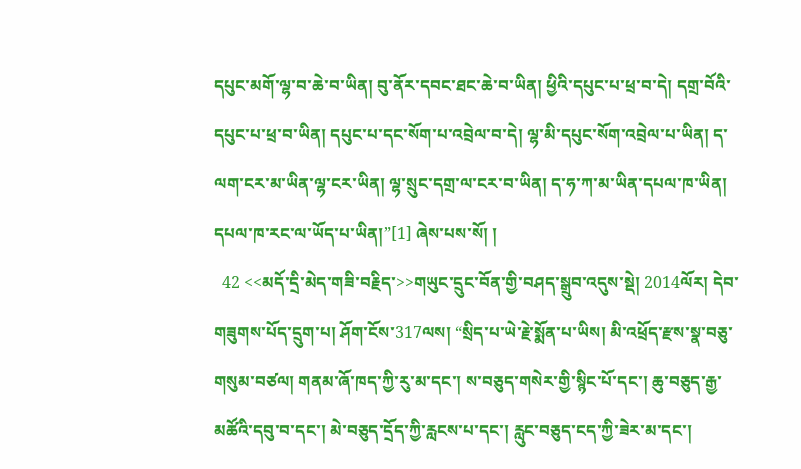དཔུང་མགོ་ལྷ་བ་ཆེ་བ་ཡིན། བུ་ནོར་དབང་ཐང་ཆེ་བ་ཡིན། ཕྱིའི་དཔུང་པ་ཕྲ་བ་དེ། དགྲ་བོའི་དཔུང་པ་ཕྲ་བ་ཡིན། དཔུང་པ་དང་སོག་པ་འབྲེལ་བ་དེ། ལྷ་མི་དཔུང་སོག་འབྲེལ་པ་ཡིན། ད་ལག་ངར་མ་ཡིན་ལྷ་ངར་ཡིན། ལྷ་སྲུང་དགྲ་ལ་ངར་བ་ཡིན། ད་ཧ་ཀ་མ་ཡིན་དཔལ་ཁ་ཡིན། དཔལ་ཁ་རང་ལ་ཡོད་པ་ཡིན།”[1] ཞེས་པས་སོ། །
  42 <<མདོ་དྲི་མེད་གཟི་བརྗིད་>>གཡུང་དྲུང་བོན་གྱི་བཤད་སྒྲུབ་འདུས་སྡེ། 2014ལོར། དེབ་གཟུགས་པོད་དྲུག་པ། ཤོག་ངོས་317ལས། “སྲིད་པ་ཡེ་རྗེ་སྨོན་པ་ཡིས། མི་འཕྲོད་རྫས་སྣ་བཅུ་གསུམ་བཙལ། གནམ་ཞོ་ཁད་ཀྱི་རུ་མ་དང་། ས་བཅུད་གསེར་གྱི་སྙིང་པོ་དང་། ཆུ་བཅུད་རྒྱ་མཚོའི་དབུ་བ་དང་། མེ་བཅུད་དྲོད་ཀྱི་རླངས་པ་དང་། རླུང་བཅུད་ངད་ཀྱི་ཟེར་མ་དང་།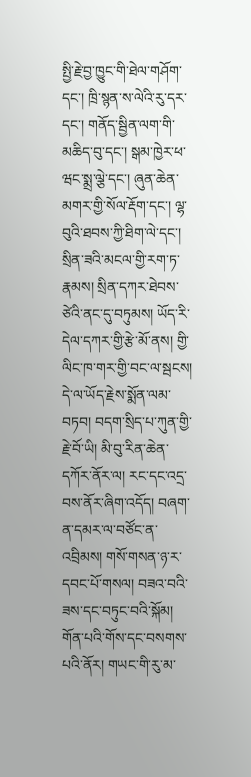སྤྱི་རྗེ་བྱ་ཁྱུང་གི་ཐེལ་གཤོག་དང་། ཁྲི་སྙན་ས་ལེའི་རུ་དར་དང་། གནོད་སྦྱིན་ལག་གི་མཆིད་བུ་དང་། སྒམ་ཁྱེར་ཕ་ཝང་སྨྲ་ལྕེ་དང་། ཞུན་ཆེན་མགར་གྱི་སོལ་རྡོག་དང་། ལྷ་བུའི་ཐབས་ཀྱི་ཐིག་ལེ་དང་། སྲིན་ཟའི་མངལ་གྱི་རག་ཏ་རྣམས། སྲིན་དཀར་ཐེབས་ཙེའི་ནང་དུ་བཏུམས། ཡོད་རི་དེལ་དཀར་གྱི་རྩེ་མོ་ནས། གྱི་ལིང་ཁ་གར་གྱི་བང་ལ་སྦངས། དེ་ལ་ཡོད་རྗེས་སྨོན་ལམ་བཏབ། བདག་སྲིད་པ་ཀུན་གྱི་རྗེ་བོ་ཡི། མི་བུ་རིན་ཆེན་དཀོར་ནོར་ལ། རང་དང་འདྲ་བས་ནོར་ཞིག་འདོད། བཞག་ན་དམར་ལ་བཙོང་ན་འབྲིམས། གསོ་གསན་ཉ་ར་དབང་པོ་གསལ། བཟའ་བའི་ཟས་དང་བཏུང་བའི་སྐོམ། གོན་པའི་གོས་དང་བསགས་པའི་ནོར། གཡང་གི་རུ་མ་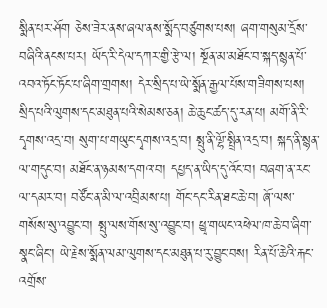སྨིན་པར་ཤོག ཅེས་ཟེར་ནས་ཞལ་ནས་སྨོད་བཙུགས་པས། ཞག་གསུམ་དྲོས་བཞིའི་ནངས་པར། ཡོད་རི་དེལ་དཀར་གྱི་རྩེ་ལ། སྔོན་མ་མཐོང་བ་སྐད་སྙན་པོ་འབའ་ཏོང་ཏོང་པ་ཞིག་གྲགས། དེར་སྲིད་པ་ཡེ་སྨོན་རྒྱལ་པོས་གཟིགས་པས། སྲིད་པའི་ལུགས་དང་མཐུན་པའི་སེམས་ཅན། ཆེ་ཆུང་ཚད་དུ་རན་པ། མགོ་ནི་རི་དྭགས་འདྲ་བ། སུག་པ་གཡུང་དྭགས་འདྲ་བ། སྤུ་ནི་ལྷོ་སྤྲིན་འདྲ་བ། སྐད་ནི་སྙན་ལ་གདུང་བ། མཐོང་ན་ཉམས་དགའ་བ། དཔྱད་ན་ཡིད་དུ་འོང་བ། བཞག་ན་རང་ལ་དམར་བ། བཙོང་ན་མི་ལ་འབྲིམས་པ། གོང་དང་རིན་ཐང་ཆེ་བ། ཞོ་ལས་གསོས་སུ་འབྱུང་བ། སྤུ་ལས་གོས་སུ་འབྱུང་བ། ཕྱྭ་གཡང་འཕེལ་ཁ་ཆེ་བ་ཞིག་སྣང་ཞིང་། ཡེ་རྗེས་སྨོན་ལམ་ལུགས་དང་མཐུན་པ་རུ་བྱུང་བས། རིན་པོ་ཆེའི་རྐང་འགྲོས་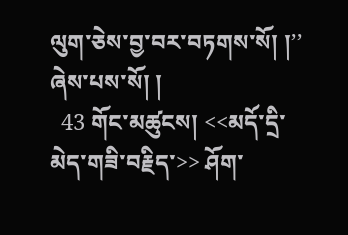ལུག་ཅེས་བྱ་བར་བཏགས་སོ། །’’ ཞེས་པས་སོ། །
  43 གོང་མཚུངས། <<མདོ་དྲི་མེད་གཟི་བརྗིད་>> ཤོག་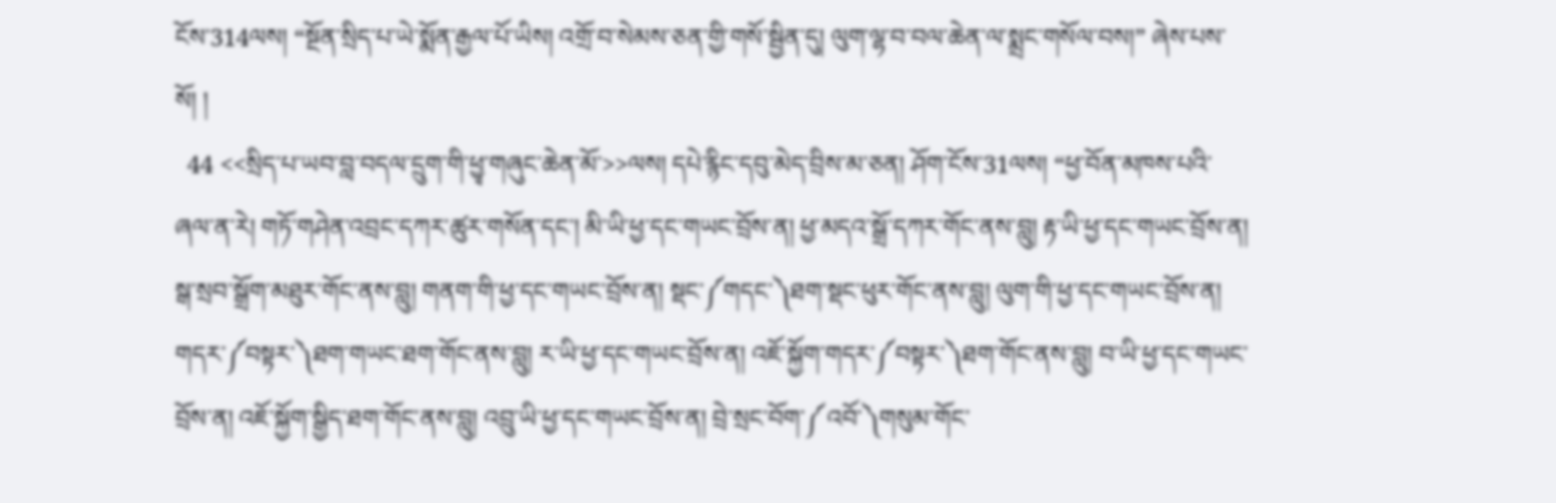ངོས་314ལས། “སྔོན་སྲིད་པ་ཡེ་སྨོན་རྒྱལ་པོ་ཡིས། འགྲོ་བ་སེམས་ཅན་གྱི་གསོ་སྦྱིན་དུ། ལུག་ལྷ་བ་བལ་ཆེན་ལ་སྨྲང་གསོལ་བས།” ཞེས་པས་སོ། །
  44 <<སྲིད་པ་ཡབ་བླ་བདལ་དྲུག་གི་ཕྱྭ་གཞུང་ཆེན་མོ་>>ལས། དཔེ་རྙིང་དབུ་མེད་བྲིས་མ་ཅན། ཤོག་ངོས་31ལས། “ཕྱ་བོན་མཁས་པའི་ཞལ་ན་རེ། གཏོ་གཤེན་འབྲང་དཀར་ཚུར་གསོན་དང་། མི་ཡི་ཕྱ་དང་གཡང་བྲོས་ན། ཕྱ་མདའ་སྒྲོ་དཀར་གོང་ནས་བླུ། རྟ་ཡི་ཕྱ་དང་གཡང་བྲོས་ན། སྒ་སྲབ་སྒྲོག་མཐུར་གོང་ནས་བླུ། གནག་གི་ཕྱ་དང་གཡང་བྲོས་ན། སྡང་༼གདང་༽ཐག་སྡང་ཕུར་གོང་ནས་བླུ། ལུག་གི་ཕྱ་དང་གཡང་བྲོས་ན། གདར་༼བསྟར་༽ཐག་གཡང་ཐག་གོང་ནས་བླུ། ར་ཡི་ཕྱ་དང་གཡང་བྲོས་ན། འཇོ་སྐྱོག་གདར་༼བསྟར་༽ཐག་གོང་ནས་བླུ། བ་ཡི་ཕྱ་དང་གཡང་བྲོས་ན། འཇོ་སྐྱོག་སྒྱིད་ཐག་གོང་ནས་བླུ། འབྲུ་ཡི་ཕྱ་དང་གཡང་བྲོས་ན། བྲེ་སྲང་བོག་༼འབོ་༽གསུམ་གོང་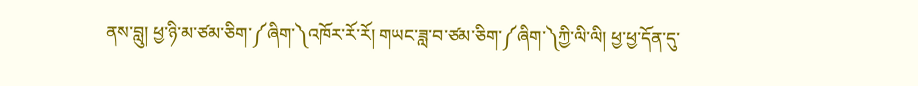ནས་བླུ། ཕྱ་ཉི་མ་ཙམ་ཅིག་༼ཞིག་༽འཁོར་རོ་རོ། གཡང་ཟླ་བ་ཙམ་ཅིག་༼ཞིག་༽ཀྱི་ལི་ལི། ཕྱ་ཕྱ་དོན་དུ་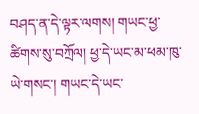བཤད་ན་དེ་ལྟར་ལགས། གཡང་ཕྱ་ཚིགས་སུ་བཀྲོལ། ཕྱ་དེ་ཡང་མ་ཕམ་ཁུ་ཡེ་གསང་། གཡང་དེ་ཡང་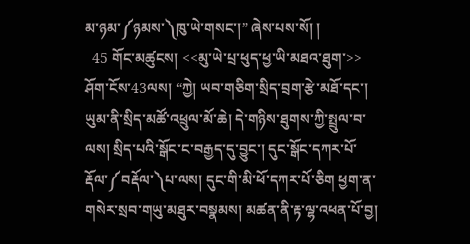མ་ཉམ་༼ཉམས་༽ཁུ་ཡེ་གསང་།” ཞེས་པས་སོ། །
  45 གོང་མཚུངས། <<མུ་ཡེ་པྲ་ཕུད་ཕྱ་ཡི་མཐའ་ཐུག་>> ཤོག་ངོས་43ལས། “ཀྱེ། ཡབ་གཅིག་སྲིད་བྲག་རྩེ་མཐོ་དང་། ཡུམ་ནི་སྲིད་མཚོ་འཕྲུལ་མོ་ཆེ། དེ་གཉིས་ཐུགས་ཀྱི་སྤྲུལ་བ་ལས། སྲིད་པའི་སྒོང་ང་བརྒྱད་དུ་བྱུང་། དུང་སྒོང་དཀར་པོ་རྡོལ་༼བརྡོལ་༽པ་ལས། དུང་གི་མི་ཕོ་དཀར་པོ་ཅིག ཕྱག་ན་གསེར་སྲབ་གཡུ་མཐུར་བསྣམས། མཚན་ནི་རྟ་ལྷ་འཕན་པོ་བྱ།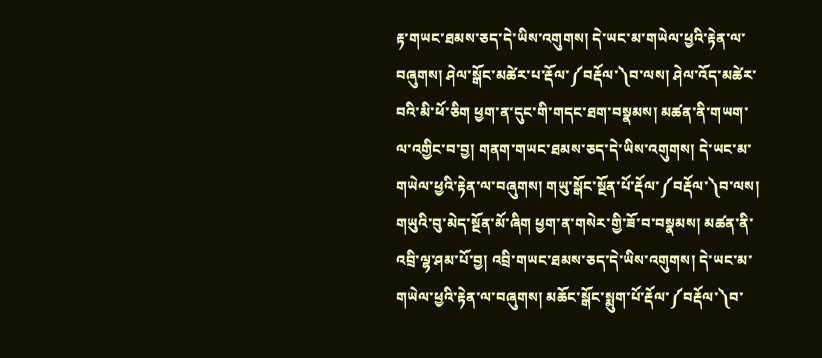རྟ་གཡང་ཐམས་ཅད་དེ་ཡིས་འགུགས། དེ་ཡང་མ་གཡེལ་ཕྱའི་རྟེན་ལ་བཞུགས། ཤེལ་སྒོང་མཚེར་པ་རྡོལ་༼བརྡོལ་༽བ་ལས། ཤེལ་འོད་མཚེར་བའི་མི་ཕོ་ཅིག ཕྱག་ན་དུང་གི་གདང་ཐག་བསྣམས། མཚན་ནི་གཡག་ལ་འགྱིང་བ་བྱ། གནག་གཡང་ཐམས་ཅད་དེ་ཡིས་འགུགས། དེ་ཡང་མ་གཡེལ་ཕྱའི་རྟེན་ལ་བཞུགས། གཡུ་སྒོང་སྔོན་པོ་རྡོལ་༼བརྡོལ་༽བ་ལས། གཡུའི་བུ་མེད་སྔོན་མོ་ཞིག ཕྱག་ན་གསེར་གྱི་ཟོ་བ་བསྣམས། མཚན་ནི་འབྲི་ལྷ་ཤམ་པོ་བྱ། འབྲི་གཡང་ཐམས་ཅད་དེ་ཡིས་འགུགས། དེ་ཡང་མ་གཡེལ་ཕྱའི་རྟེན་ལ་བཞུགས། མཆོང་སྒོང་སྨུག་པོ་རྡོལ་༼བརྡོལ་༽བ་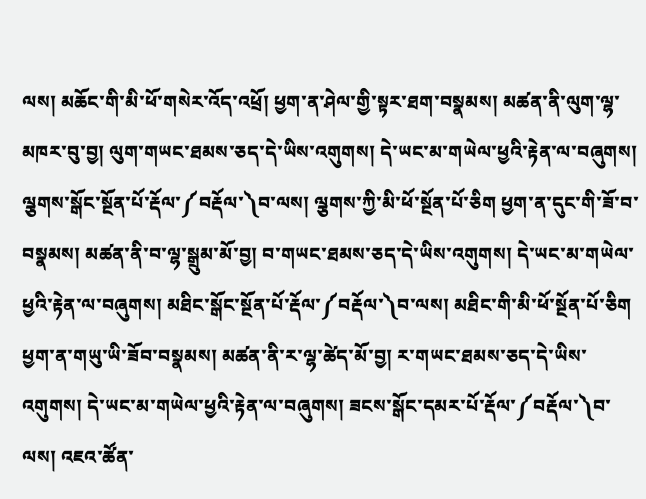ལས། མཆོང་གི་མི་ཕོ་གསེར་འོད་འཕྲོ། ཕྱག་ན་ཤེལ་གྱི་སྟར་ཐག་བསྣམས། མཚན་ནི་ལུག་ལྷ་མཁར་བུ་བྱ། ལུག་གཡང་ཐམས་ཅད་དེ་ཡིས་འགུགས། དེ་ཡང་མ་གཡེལ་ཕྱའི་རྟེན་ལ་བཞུགས། ལྕགས་སྒོང་སྔོན་པོ་རྡོལ་༼བརྡོལ་༽བ་ལས། ལྕགས་ཀྱི་མི་ཕོ་སྔོན་པོ་ཅིག ཕྱག་ན་དུང་གི་ཟོ་བ་བསྣམས། མཚན་ནི་བ་ལྷ་སྒྲུམ་མོ་བྱ། བ་གཡང་ཐམས་ཅད་དེ་ཡིས་འགུགས། དེ་ཡང་མ་གཡེལ་ཕྱའི་རྟེན་ལ་བཞུགས། མཐིང་སྒོང་སྔོན་པོ་རྡོལ་༼བརྡོལ་༽བ་ལས། མཐིང་གི་མི་ཕོ་སྔོན་པོ་ཅིག ཕྱག་ན་གཡུ་ཡི་ཟོབ་བསྣམས། མཚན་ནི་ར་ལྷ་ཚེད་མོ་བྱ། ར་གཡང་ཐམས་ཅད་དེ་ཡིས་འགུགས། དེ་ཡང་མ་གཡེལ་ཕྱའི་རྟེན་ལ་བཞུགས། ཟངས་སྒོང་དམར་པོ་རྡོལ་༼བརྡོལ་༽བ་ལས། འཇའ་ཚོན་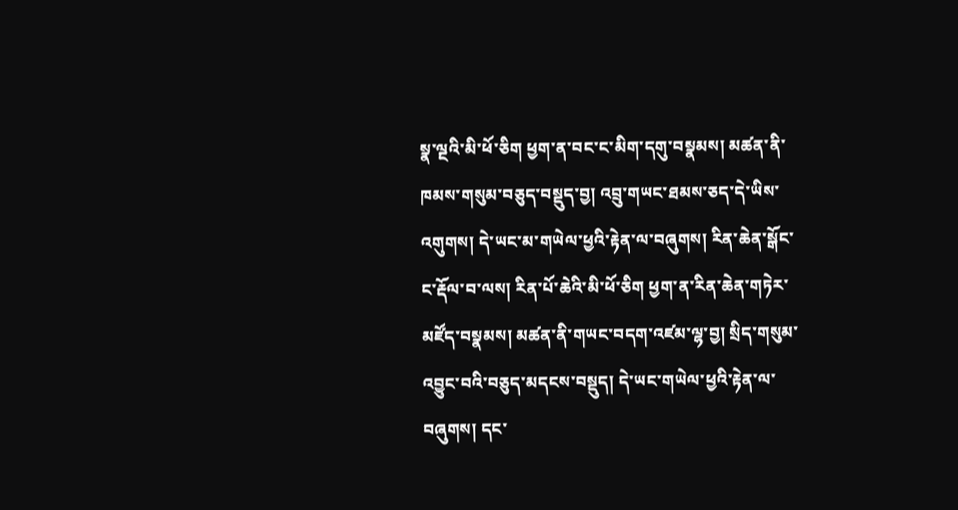སྣ་ལྔའི་མི་ཕོ་ཅིག ཕྱག་ན་བང་ང་མིག་དགུ་བསྣམས། མཚན་ནི་ཁམས་གསུམ་བཅུད་བསྡུད་བྱ། འབྲུ་གཡང་ཐམས་ཅད་དེ་ཡིས་འགུགས། དེ་ཡང་མ་གཡེལ་ཕྱའི་རྟེན་ལ་བཞུགས། རིན་ཆེན་སྒོང་ང་རྡོལ་བ་ལས། རིན་པོ་ཆེའི་མི་ཕོ་ཅིག ཕྱག་ན་རིན་ཆེན་གཏེར་མཛོད་བསྣམས། མཚན་ནི་གཡང་བདག་འཛམ་ལྷ་བྱ། སྲིད་གསུམ་འབྱུང་བའི་བཅུད་མདངས་བསྡུད། དེ་ཡང་གཡེལ་ཕྱའི་རྟེན་ལ་བཞུགས། དང་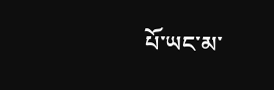པོ་ཡང་མ་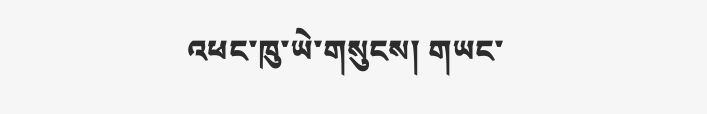འཕང་ཁུ་ཡེ་གསུངས། གཡང་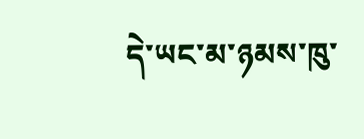དེ་ཡང་མ་ཉམས་ཁུ་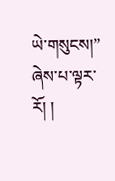ཡེ་གསུངས།” ཞེས་པ་ལྟར་རོ། །